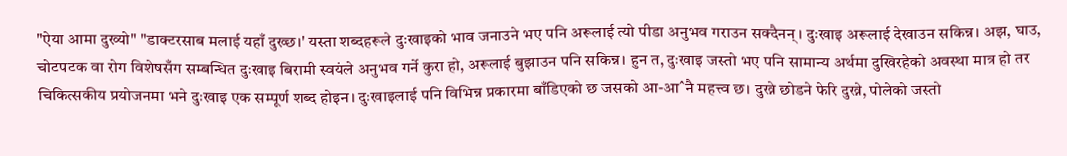"ऐया आमा दुख्यो" "डाक्टरसाब मलाई यहाँ दुख्छ।' यस्ता शब्दहरूले दुःखाइको भाव जनाउने भए पनि अरूलाई त्यो पीडा अनुभव गराउन सक्दैनन्। दुःखाइ अरूलाई देखाउन सकिन्न। अझ, घाउ, चोटपटक वा रोग विशेषसँग सम्बन्धित दुःखाइ बिरामी स्वयंले अनुभव गर्ने कुरा हो, अरूलाई बुझाउन पनि सकिन्न। हुन त, दुःखाइ जस्तो भए पनि सामान्य अर्थमा दुखिरहेको अवस्था मात्र हो तर चिकित्सकीय प्रयोजनमा भने दुःखाइ एक सम्पूर्ण शब्द होइन। दुःखाइलाई पनि विभिन्न प्रकारमा बाँडिएको छ जसको आ-आˆनै महत्त्व छ। दुख्ने छोडने फेरि दुख्ने, पोलेको जस्तो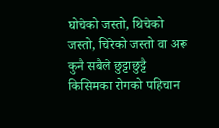घोचेको जस्तो, थिचेको जस्तो, चिरेको जस्तो वा अरू कुनै सबैले छुट्टाछुट्टै किसिमका रोगको पहिचान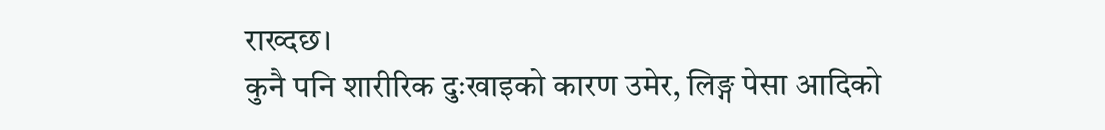राख्दछ।
कुनै पनि शारीरिक दुःखाइको कारण उमेर, लिङ्ग पेसा आदिको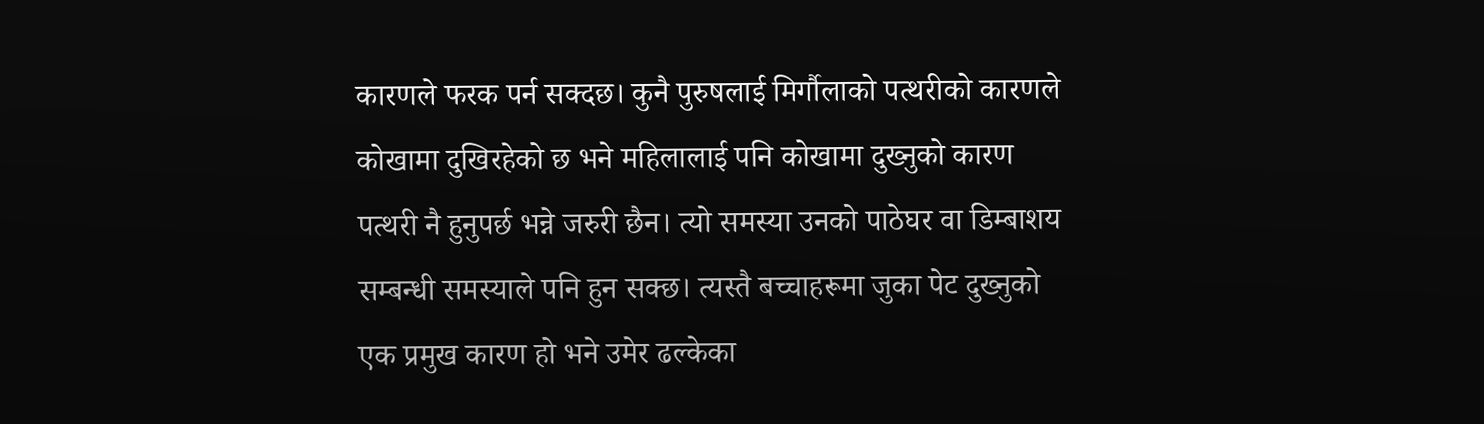कारणले फरक पर्न सक्दछ। कुनै पुरुषलाई मिर्गौलाको पत्थरीको कारणले कोखामा दुखिरहेको छ भने महिलालाई पनि कोखामा दुख्नुको कारण पत्थरी नै हुनुपर्छ भन्ने जरुरी छैन। त्यो समस्या उनको पाठेघर वा डिम्बाशय सम्बन्धी समस्याले पनि हुन सक्छ। त्यस्तै बच्चाहरूमा जुका पेट दुख्नुको एक प्रमुख कारण हो भने उमेर ढल्केका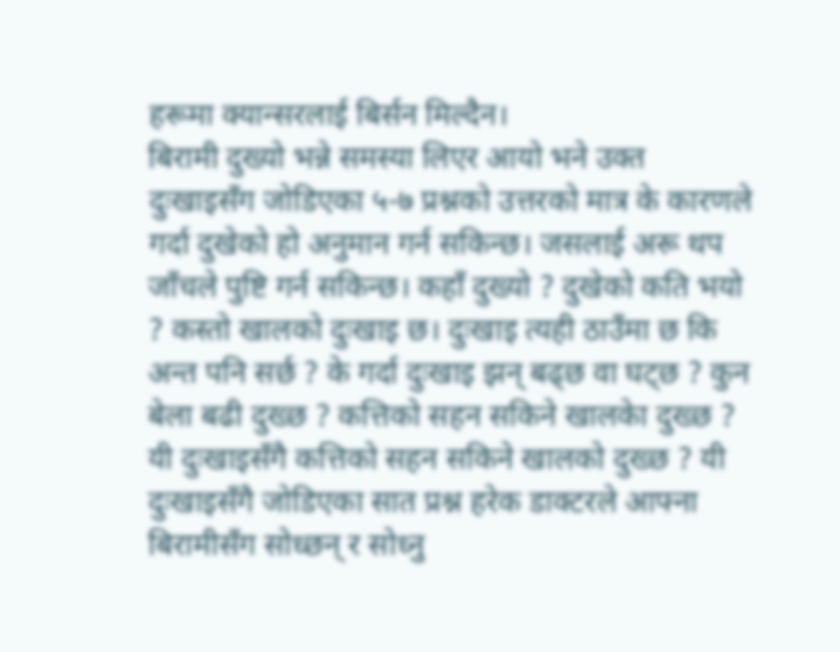हरूमा क्यान्सरलाई बिर्सन मिल्दैन।
बिरामी दुख्यो भन्ने समस्या लिएर आयो भने उक्त दुःखाइसँग जोडिएका ५-७ प्रश्नको उत्तरको मात्र के कारणले गर्दा दुखेको हो अनुमान गर्न सकिन्छ। जसलाई अरू थप जाँचले पुष्टि गर्न सकिन्छ। कहाँ दुख्यो ? दुखेको कति भयो ? कस्तो खालको दुःखाइ छ। दुःखाइ त्यही ठाउँमा छ कि अन्त पनि सर्छ ? के गर्दा दुःखाइ झन् बढ्छ वा घट्छ ? कुन बेला बढी दुख्छ ? कत्तिको सहन सकिने खालकेा दुख्छ ? यी दुःखाइसँगै कत्तिको सहन सकिने खालको दुख्छ ? यी दुःखाइसँगै जोडिएका सात प्रश्न हरेक डाक्टरले आफ्ना बिरामीसँग सोध्छन् र सोध्नु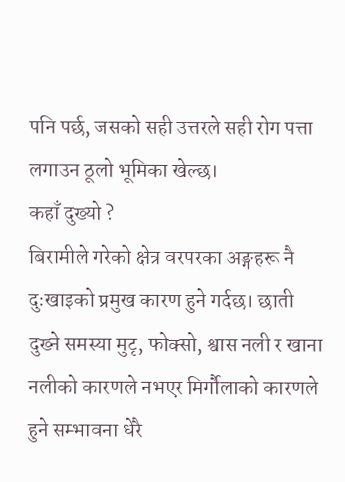पनि पर्छ, जसको सही उत्तरले सही रोग पत्ता लगाउन ठूलो भूमिका खेल्छ।
कहाँ दुख्यो ?
बिरामीले गरेको क्षेत्र वरपरका अङ्गहरू नै दुःखाइको प्रमुख कारण हुने गर्दछ। छाती दुख्ने समस्या मुटृ, फोक्सो, श्वास नली र खाना नलीको कारणले नभएर मिर्गौलाको कारणले हुने सम्भावना धेरै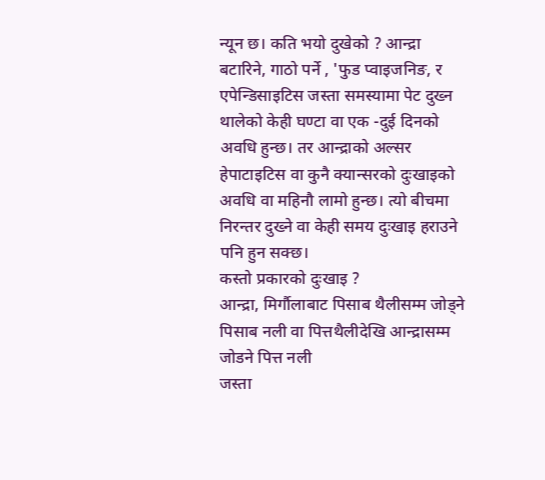न्यून छ। कति भयो दुखेको ? आन्द्रा बटारिने, गाठो पर्ने , 'फुड प्वाइजनिङ, र एपेन्डिसाइटिस जस्ता समस्यामा पेट दुख्न थालेको केही घण्टा वा एक -दुई दिनको अवधि हुन्छ। तर आन्द्राको अल्सर हेपाटाइटिस वा कुनै क्यान्सरको दुःखाइको अवधि वा महिनौ लामो हुन्छ। त्यो बीचमा निरन्तर दुख्ने वा केही समय दुःखाइ हराउने पनि हुन सक्छ।
कस्तो प्रकारको दुःखाइ ?
आन्द्रा, मिर्गौलाबाट पिसाब थैलीसम्म जोड्ने पिसाब नली वा पित्तथैलीदेखि आन्द्रासम्म जोडने पित्त नली
जस्ता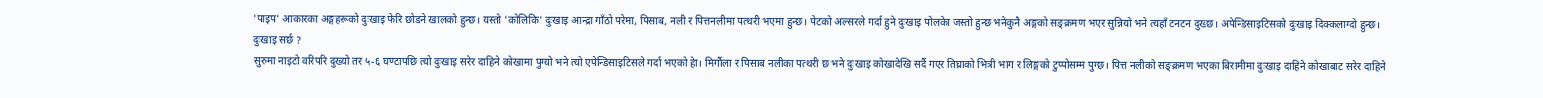'पाइप' आकारका अङ्गहरूको दुःखाइ फेरि छोडने खालको हुन्छ। यस्तो 'कोलिकि' दुःखाइ आन्द्रा गाँठो परेमा, पिसाब, नली र पित्तनलीमा पत्थरी भएमा हुन्छ। पेटको अल्सरले गर्दा हुने दुःखाइ पोलकेा जस्तो हुन्छ भनेकुनै अङ्गको सङ्क्रमण भएर सुन्नियो भने त्यहाँ टनटन दुख्छ। अपेन्डिसाइटिसको दुःखाइ दिक्कलाग्दो हुन्छ।
दुःखाइ सर्छ ?
सुरुमा नाइटो वरिपरि दुख्यो तर ५-६ घण्टापछि त्यो दुःखाइ सरेर दाहिने कोखामा पुग्यो भने त्यो एपेन्डिसाइटिसले गर्दा भएको हेा। मिर्गौला र पिसाब नलीका पत्थरी छ भने दुःखाइ कोखादेखि सर्दै गएर तिघ्राको भित्री भाग र लिङ्गको टुप्पोसम्म पुग्छ। पित्त नलीको सङ्क्रमण भएका बिरामीमा दुःखाइ दाहिने कोखाबाट सरेर दाहिने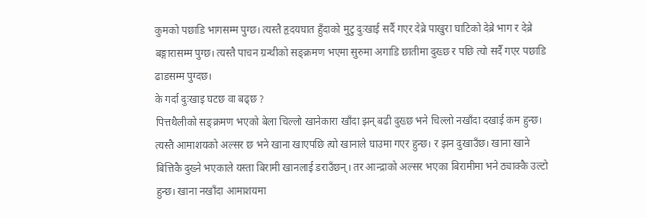कुमको पछाडि भागसम्म पुग्छ। त्यस्तै हृदयघात हुँदाको मुटु दुःखाई सर्दै गएर देब्रे पाखुरा घाटिको देब्रे भाग र देब्रे बङ्गारासम्म पुग्छ। त्यस्तै पाचन ग्रन्थीको सङ्क्रमण भएमा सुरुमा अगाडि छातीमा दुख्छ र पछि त्यो सर्दै गएर पछाडि ढाडसम्म पुग्दछ।
के गर्दा दुःखाइ घटछ वा बढ्छ ?
पित्तथैलीको सङ्क्रमण भएको बेला चिल्लो खानेकारा खाँदा झन् बढी दुख्छ भने चिल्लो नखाँदा दखाई कम हुन्छ। त्यस्तै आमाशयको अल्सर छ भने खाना खाएपछि त्यो खानाले घाउमा गएर हुन्छ। र झन दुखाउँछ। खाना खाने बित्तिकै दुख्ने भएकाले यस्ता बिरामी खानलाई डराउँछन्। तर आन्द्राको अल्सर भएका बिरामीमा भने ठ्याक्कै उल्टो हुन्छ। खाना नखाँदा आमाशयमा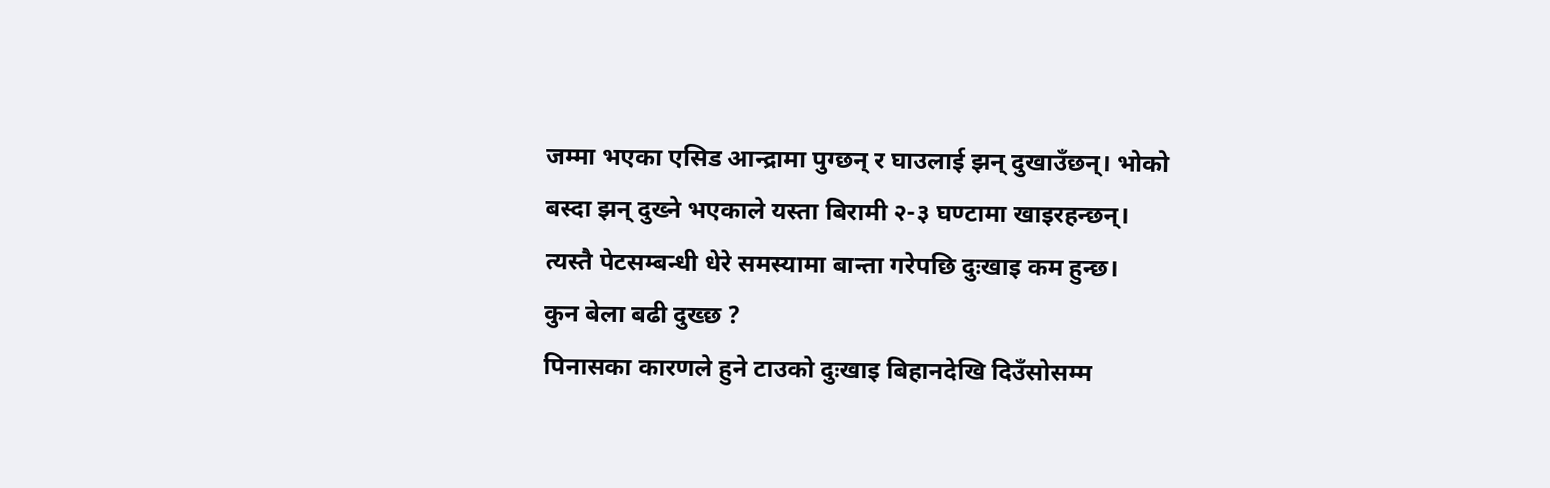जम्मा भएका एसिड आन्द्रामा पुग्छन् र घाउलाई झन् दुखाउँछन्। भोको बस्दा झन् दुख्ने भएकाले यस्ता बिरामी २-३ घण्टामा खाइरहन्छन्। त्यस्तै पेटसम्बन्धी धेरे समस्यामा बान्ता गरेपछि दुःखाइ कम हुन्छ।
कुन बेला बढी दुख्छ ?
पिनासका कारणले हुने टाउको दुःखाइ बिहानदेखि दिउँसोसम्म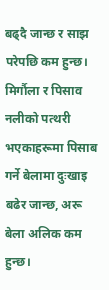बढ्दै जान्छ र साझ परेपछि कम हुन्छ। मिर्गौला र पिसाव नलीको पत्थरी भएकाहरूमा पिसाब गर्ने बेलामा दुःखाइ बढेर जान्छ, अरू बेला अलिक कम हुन्छ।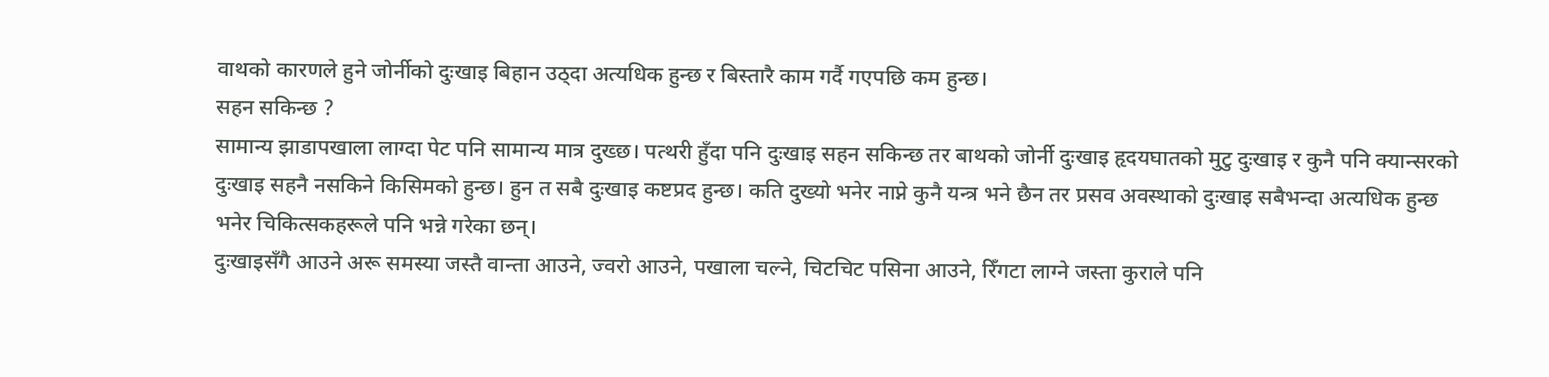वाथको कारणले हुने जोर्नीको दुःखाइ बिहान उठ्दा अत्यधिक हुन्छ र बिस्तारै काम गर्दै गएपछि कम हुन्छ।
सहन सकिन्छ ?
सामान्य झाडापखाला लाग्दा पेट पनि सामान्य मात्र दुख्छ। पत्थरी हुँदा पनि दुःखाइ सहन सकिन्छ तर बाथको जोर्नी दुःखाइ हृदयघातको मुटु दुःखाइ र कुनै पनि क्यान्सरको दुःखाइ सहनै नसकिने किसिमको हुन्छ। हुन त सबै दुःखाइ कष्टप्रद हुन्छ। कति दुख्यो भनेर नाप्ने कुनै यन्त्र भने छैन तर प्रसव अवस्थाको दुःखाइ सबैभन्दा अत्यधिक हुन्छ भनेर चिकित्सकहरूले पनि भन्ने गरेका छन्।
दुःखाइसँगै आउने अरू समस्या जस्तै वान्ता आउने, ज्वरो आउने, पखाला चल्ने, चिटचिट पसिना आउने, रिँगटा लाग्ने जस्ता कुराले पनि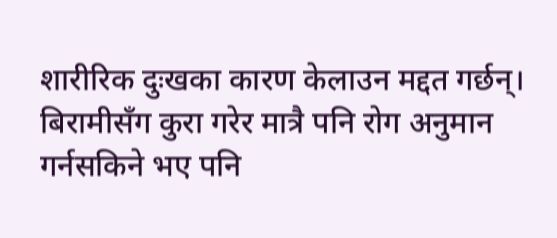शारीरिक दुःखका कारण केलाउन मद्दत गर्छन्। बिरामीसँग कुरा गरेर मात्रै पनि रोग अनुमान गर्नसकिने भए पनि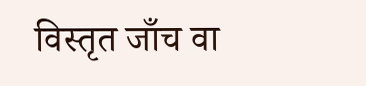विस्तृत जाँच वा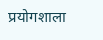प्रयोगशाला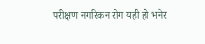परीक्षण नगरिकन रोग यही हो भनेर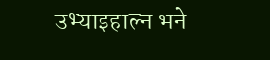उभ्याइहाल्न भने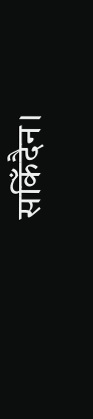सकिँदैन।